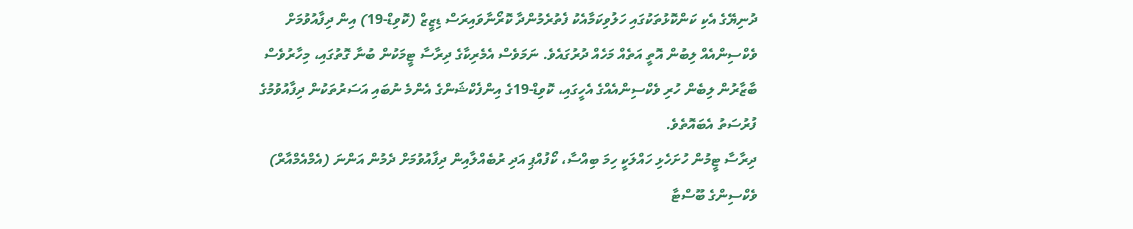ދުނިޔޭގެ އެކި ކަންކޮޅުތަކުގައި ހަލުވިކަމާއެކު ފެތުރެމުންދާ ކޮރޯނާވައިރަސް ޑިޒީޒް (ކޮވިޑް-19) އިން ދިފާއުވުމަށް ވެކްސިންއެއް ލިބުން އޮތީ އަތެއް މަހެއް ދުރުގައެވެ. ނަމަވެސް އެމެރިކާގެ ދިރާސާ ޓީމަކުން ބުނާ ގޮތުގައި، މިހާރުވެސް ބާޒާރުން ލިބެން ހުރި ވެކްސިންއެއްގެ އެހީގައި، ކޮވިޑް-19ގެ އިންފެކްޝަންގެ އެންމެ ނުބައި އަސަރުތަކުން ދިފާއުވުމުގެ ފުރުސަތު އެބައޮތެވެ.
ދިރާސާ ޓީމުން ހުށަހެޅި ހައްލަކީ ހިމަ ބިއްސާ، ކޯފުއްޕި އަދި ރުބެއްލާއިން ދިފާއުވުމަށް ދެމުން އަންނަ (އެމްއެމްއާރް) ވެކްސިންގެ ބޫސްޓާ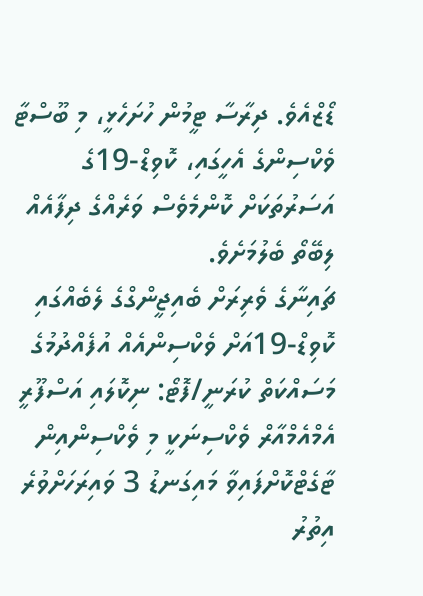ޑޯޒްއެވެ. ދިރާސާ ޓީމުން ހުށަހެޅީ، މި ބޫސްޓާ ވެކްސިންގެ އެހީގައި، ކޮވިޑް-19ގެ އަސަރުތަކަށް ކޮންމެވެސް ވަރެއްގެ ދިފާއެއް ލިބޭތޯ ބެލުމަށެވެ.
ޗައިނާގެ ވެރިރަށް ބެއިޖީންގްގެ ލެބެއްގައި ކޮވިޑް-19އަށް ވެކްސިންއެއް އުފެއްދުމުގެ މަސައްކަތް ކުރަނީ/ފޮޓޯ: ނިކޮލައި އަސްފޫރީ
އެމްއެމްއާރް ވެކްސިނަކީ މި ވެކްސިންއިން ޓާގެޓްކޮށްފައިވާ މައިގަނޑު 3 ވައިރަހަށްވުރެ އިތުރު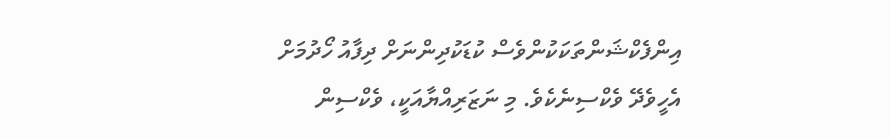އިންފެކްޝަންތަކަކުންވެސް ކުޑަކުދިންނަށް ދިފާއު ހޯދުމަށް އެހީވެދޭ ވެކްސިނެކެވެ. މި ނަޒަރިއްޔާއަކީ، ވެކްސިން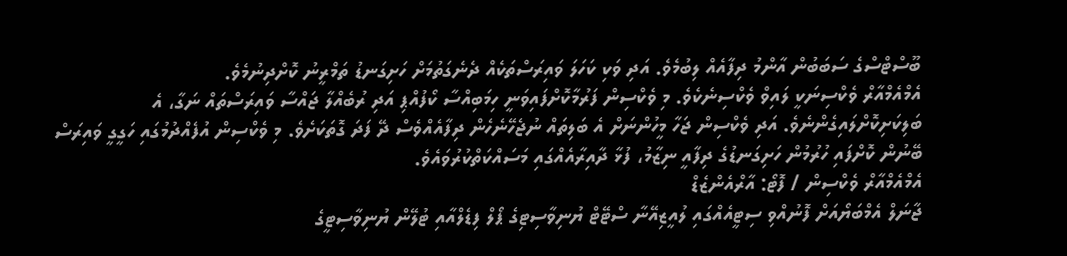ބޫސްޓްސްގެ ސަބަބުން އާންމު ދިފާއެއް ލިބުމެވެ. އަދި ވަކި ކަހަލަ ވައިރަސްތަކެއް ދެނެގަތުމަށް ހަށިގަނޑު ތަމްރީނު ކޮށްދިނުމެވެ.
އެމްއެމްއާރް ވެކްސިނަކީ ލައިވް ވެކްސިނެކެވެ. މި ވެކްސިން ފަރުމާކޮށްފައިވަނީ ހިމަބިއްސާ ކޯފުއްޕި އަދި ރުބެއްލާ ޖައްސާ ވައިރަސްތައް ނަގާ، އެ ބަލިކަށިކޮށްލައިގެންނެވެ. އަދި ވެކްސިން ޖަހާ މީހުންނަށް އެ ބަލިތައް ނުޖެހޭނެހެން ދިފާއެއްވެސް ދޭ ފަދަ ގޮތަކަށެވެ. މި ވެކްސިން އުފެއްދުމުގައި ހަގީގީ ވައިރަސް ބޭނުން ކޮށްފައި ހުރުމުން ހަށިގަނޑުގެ ދިފާއީ ނިޒާމު، ފުޅާ ދާއިރާއެއްގައި މަސައްކަތްކުރުވައެވެ.
އެމްއެމްއާރް ވެކްސިން / ފޮޓޯ: އާރްއެންޒެޑް
ޖާނަލް އެމްބަޔޯއަށް ފޮނުއްވި ސިޓީއެއްގައި ލުއީޒިއޭނާ ސްޓޭޓް ޔުނިވާސިޓިގެ ޕޯލް ފިޑެލްއާއި ޓުލޭން ޔުނިވާސިޓީގެ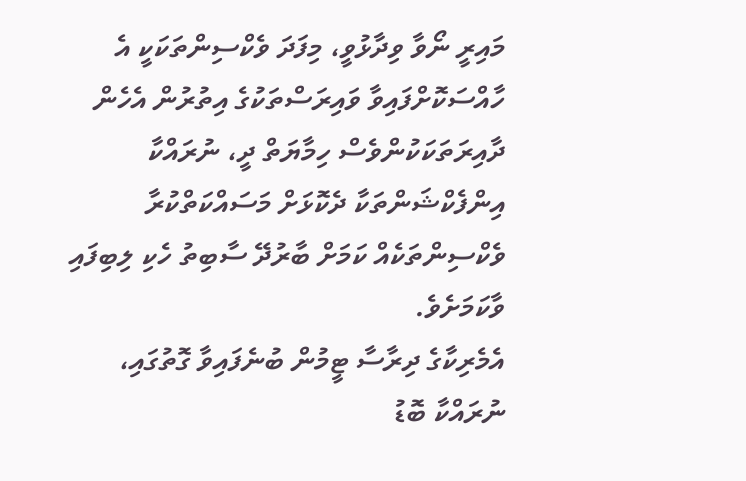މައިރީ ނޯވާ ވިދާޅުވީ، މިފަދަ ވެކްސިންތަކަކީ އެ ހާއްސަކޮށްފައިވާ ވައިރަސްތަކުގެ އިތުރުން އެހެން ދާއިރަތަކަކުންވެސް ހިމާޔަތް ދީ، ނުރައްކާ އިންފެކްޝަންތަކާ ދެކޮޅަށް މަސައްކަތްކުރާ ވެކްސިންތަކެއް ކަމަށް ބާރުދޭ ސާބިތު ހެކި ލިބިފައި ވާކަމަށެވެ.
އެމެރިކާގެ ދިރާސާ ޓީމުން ބުނެފައިވާ ގޮތުގައި، ނުރައްކާ ބޮޑު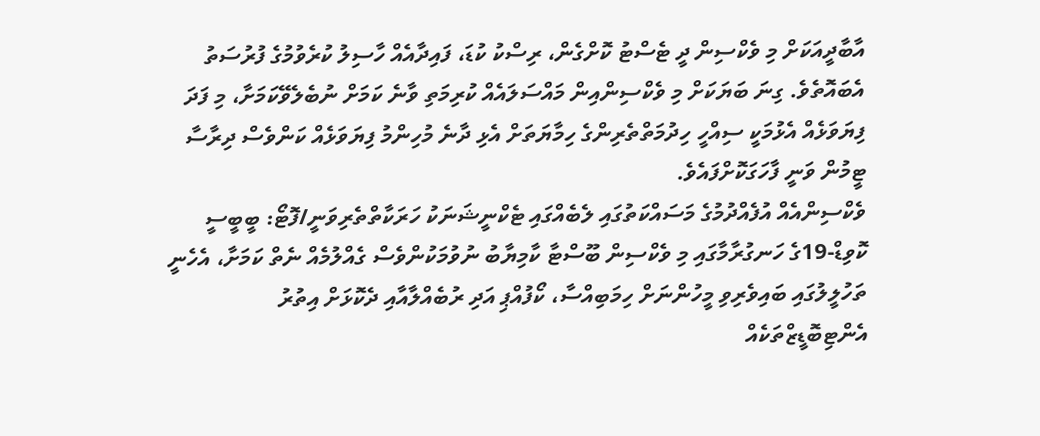އާބާދީއަކަށް މި ވެކްސިން ދީ ޓެސްޓު ކޮށްގެން، ރިސްކު ކުޑަ، ފައިދާއެއް ހާސިލު ކުރެވުމުގެ ފުރުސަތު އެބައޮތެވެ. ގިނަ ބަޔަކަށް މި ވެކްސިންއިން މައްސަލައެއް ކުރިމަތި ވާނެ ކަމަށް ނުބެލެވޭކަމަށާ، މި ފަދަ ފިޔަވަޅެއް އެޅުމަކީ ސިއްހީ ހިދުމަތްތެރިންގެ ހިމާޔަތަށް އެޅި ދާނެ މުހިންމު ފިޔަވަޅެއް ކަންވެސް ދިރާސާ ޓީމުން ވަނީ ފާހަގަކޮށްފައެވެ.
ވެކްސިންއެއް އުފެއްދުމުގެ މަސައްކަތުގައި ލެބެއްގައި ޓެކްނީޝަނަކު ހަރަކާތްތެރިވަނީ/ފޮޓޯ: ބީބީސީ
ކޮވިޑް-19ގެ ހަނގުރާމާގައި މި ވެކްސިން ބޫސްޓާ ކާމިޔާބު ނުވުމަކުންވެސް ގެއްލުމެއް ނެތް ކަމަށާ، އެހެނީ ތަހުލީލުގައި ބައިވެރިވި މީހުންނަށް ހިމަބިއްސާ، ކޯފުއްޕި އަދި ރުބެއްލާއާއި ދެކޮޅަށް އިތުރު އެންޓިބޮޑީޒްތަކެއް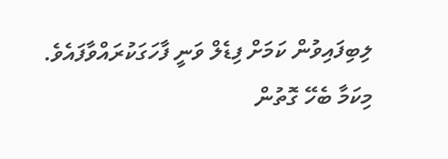ލިބިފައިވުން ކަމަށް ފިޑެލް ވަނީ ފާހަގަކުރައްވާފައެވެ.
މިކަމާ ބެހޭ ގޮތުން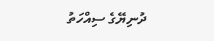ދުނިޔޭގެ ސިއްހަތު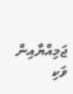ޖަމިއްޔާއިން ވަކި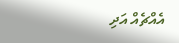އެއްޗެއް އަދި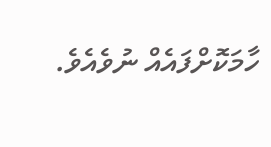ހާމަކޮށްފައެއް ނުވެއެވެ.